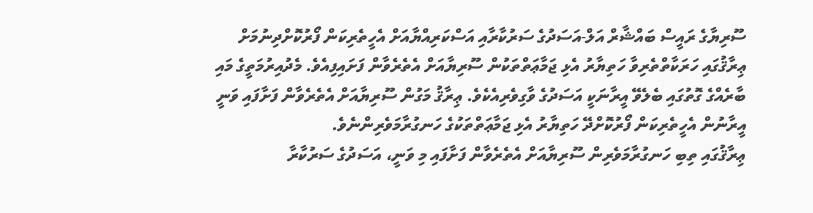ސޫރިޔާގެ ރައީސް ބައްޝާރް އަލް-އަސަދުގެ ސަރުކާރާއި އަސްކަރިއްޔާއަށް އެހީތެރިކަން ފޯރުކޮށްދިނުމަށް ޢިރާޤުގައި ހަރަކާތްތެރިވާ ހަތިޔާރު އެޅި ޖަމާޢަތްތަކުން ސޫރިޔާއަށް އެތެރެވާން ފަށައިފިއެވެ. މެދުއިރުމަތީގެ މައި ބާރެއްގެ ގޮތުގައި ބެލެވޭ އީރާނަކީ އަސަދުގެ ވާގިވެރިއެކެވެ. ޢިރާޤު މަގުން ސޫރިޔާއަށް އެތެރެވާން ފަށާފައި ވަނީ އީރާނުން އެހީތެރިކަން ފޯރުކޮށްދޭ ހަތިޔާރު އެޅި ޖަމާޢަތްތަކުގެ ހަނގުރާމަވެރިންނެވެ.
ޢިރާޤުގައި ތިބި ހަނގުރާމަވެރިން ސޫރިޔާއަށް އެތެރެވާން ފަށާފައި މި ވަނީ، އަސަދުގެ ސަރުކާރާ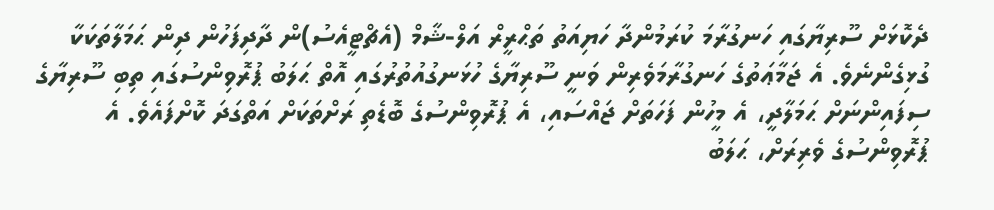ދެކޮޅަށް ސޫރިޔާގައި ހަނގުރާމަ ކުރަމުންދާ ހަޔިއަތު ތަޙްރީރް އަލް-ޝާމް (އެޗްޓީއެސު)ން ދާދިފަހުން ދިން ޙަމަލާތަކަކާ ގުޅިގެންނެވެ. އެ ޖަމާޢަތުގެ ހަނގުރާމަވެރިން ވަނީ ސޫރިޔާގެ ހުޅަނގުއުތުރުގައި އޮތް ޙަލަބު ޕުރޮވިންސުގައި ތިބި ސޫރިޔާގެ ސިފައިންނަށް ޙަމަލާދީ، އެ މީހުން ފަހަތަށް ޖައްސައި، އެ ޕުރޮވިންސުގެ ބޮޑެތި ރަށްތަކަށް އަތްގަދަ ކޮށްފައެވެ. އެ ޕުރޮވިންސުގެ ވެރިރަށް، ޙަލަބު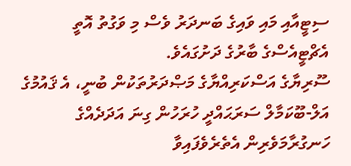ސިޓީއާއި މައި ވައިގެ ބަނދަރު ވެސް މި ވަގުތު އޮތީ އެޗްޓީއެސްގެ ބާރުގެ ދަށުގައެވެ.
ސޫރިޔާގެ އަސްކަރިއްޔާގެ މަޞްދަރުތަކުން ބުނީ، އެ ޤައުމުގެ އަލް-ބޫކަމާލް ސަރަޙައްދީ ހުރަހުން ގިނަ އަދަދެއްގެ ހަނގުރާމަވެރިން އެތެރެވެފައިވާ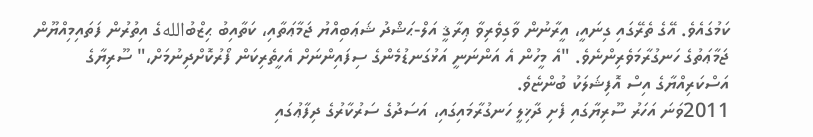ކަމުގައެވެ. އޭގެ ތެރޭގައި ގިނައީ، އީރާނުން ވާގިވެރިވާ ޢިރާޤީ އަލް-ޙަޝްދު ޝަޢަބިއްޔު ޖަމާޢަތާއި، ކަތާއިބު ޙިޒްބުاللهގެ އިތުރުން ފަތައިމިއްޔޫން ޖަމާޢަތުގެ ހަނގުރާމަވެރިންނެވެ. "އެ މީހުން އެ އަންނަނީ އަޅުގަނޑުމެންގެ ސިފައިންނަށް އެހީތެރިކަން ފޯރުކޮށްދިނުމަށް،" ސޫރިޔާގެ އަސްކަރިއްޔާގެ އިސް އޮފިޝަލަކު ބުންޏެވެ.
2011ވަނަ އަހަރު ސޫރިޔާގައި ފެށި ދާޚިލީ ހަނގުރާމައިގައި، އަސަދުގެ ސަރުކާރުގެ ދިފާޢުގައި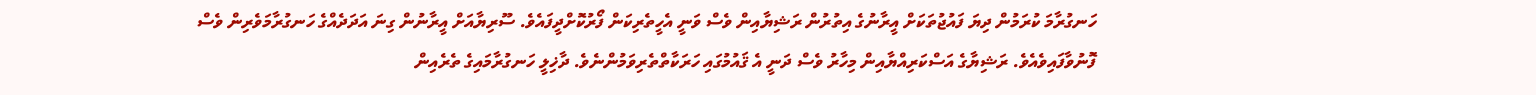ހަނގުރާމަ ކުރަމުން ދިޔަ ފައުޖުތަކަށް އީރާނުގެ އިތުރުން ރަޝިޔާއިން ވެސް ވަނީ އެހީތެރިކަން ފޯރުކޮށްދީފައެވެ. ސޫރިޔާއަށް އީރާނުން ގިނަ އަދަދެއްގެ ހަނގުރާމަވެރިން ވެސް ފޮނުވާފައިވެއެވެ. ރަޝިޔާގެ އަސްކަރިއްޔާއިން މިހާރު ވެސް ދަނީ އެ ޤައުމުގައި ހަރަކާތްތެރިވަމުންނެވެ. ދާޚިލީ ހަނގުރާމައިގެ ތެރެއިން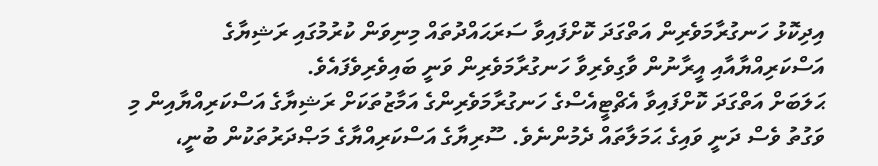އިދިކޮޅު ހަނގުރާމަވެރިން އަތްގަދަ ކޮށްފައިވާ ސަރަޙައްދުތައް މިނިވަން ކުރުމުގައި ރަޝިޔާގެ އަސްކަރިއްޔާއާއި އީރާނުން ވާގިވެރިވާ ހަނގުރާމަވެރިން ވަނީ ބައިވެރިވެފައެވެ.
ޙަލަބަށް އަތްގަދަ ކޮށްފައިވާ އެޗްޓީއެސްގެ ހަނގުރާމަވެރިންގެ އަމާޒުތަކަށް ރަޝިޔާގެ އަސްކަރިއްޔާއިން މި ވަގުތު ވެސް ދަނީ ވައިގެ ޙަމަލާތައް ދެމުންނެވެ. ސޫރިޔާގެ އަސްކަރިއްޔާގެ މަޞްދަރުތަކުން ބުނީ،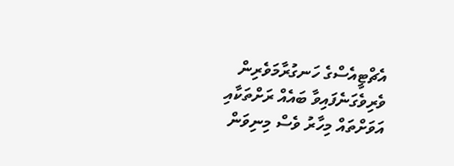އެޗްޓީއެސްގެ ހަނގުރާމަވެރިން ވެރިވެގަނެފައިވާ ބައެއް ރަށްތަކާއި އަވަށްތައް މިހާރު ވެސް މިނިވަން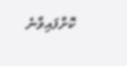ކޮށްފައިވާނެ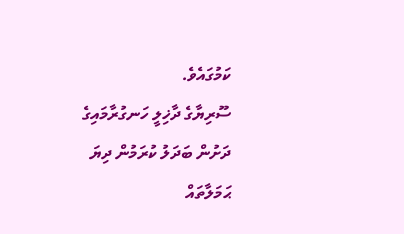ކަމުގައެވެ.
ސޫރިޔާގެ ދާޚިލީ ހަނގުރާމައިގެ ދަށުން ބަދަލު ކުރަމުން ދިޔަ ޙަމަލާތައް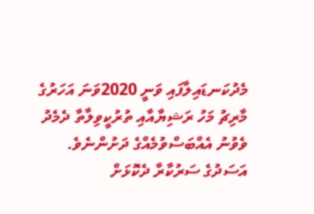މެދުކަނޑައިލާފައި ވަނީ 2020ވަނަ އަހަރުގެ މާރިޗު މަހު ރަޝިޔާއާއި ތުރުކީވިލާތާ ދެމެދު ވެވުނު އެއްބަސްވުމެއްގެ ދަށުންނެވެ. އަސަދުގެ ސަރުކާރާ ދެކޮޅަށް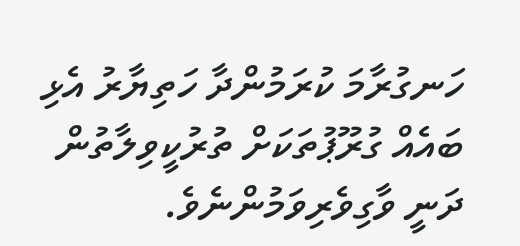ހަނގުރާމަ ކުރަމުންދާ ހަތިޔާރު އެޅި ބައެއް ގުރޫޕުތަކަށް ތުރުކީވިލާތުން ދަނީ ވާގިވެރިވަމުންނެވެ.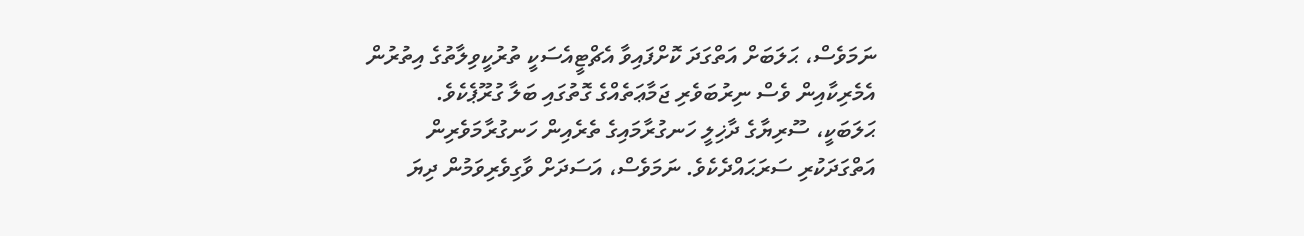ނަމަވެސް، ޙަލަބަށް އަތްގަދަ ކޮށްފައިވާ އެޗްޓީއެސަކީ ތުރުކީވިލާތުގެ އިތުރުން އެމެރިކާއިން ވެސް ނިރުބަވެރި ޖަމާޢަތެއްގެ ގޮތުގައި ބަލާ ގުރޫޕެކެވެ.
ޙަލަބަކީ، ސޫރިޔާގެ ދާޚިލީ ހަނގުރާމައިގެ ތެރެއިން ހަނގުރާމަވެރިން އަތްގަދަކުރި ސަރަޙައްދެކެވެ. ނަމަވެސް، އަސަދަށް ވާގިވެރިވަމުން ދިޔަ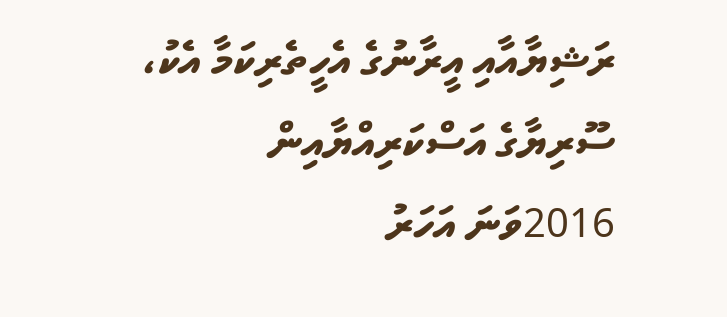ރަޝިޔާއާއި އީރާނުގެ އެހީތެރިކަމާ އެކު، ސޫރިޔާގެ އަސްކަރިއްޔާއިން 2016ވަނަ އަހަރު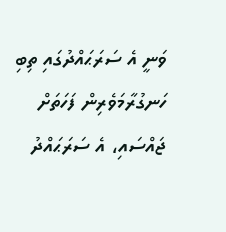ވަނީ އެ ސަރަޙައްދުގައި ތިބި ހަނގުރާމަވެރިން ފަހަތަށް ޖައްސައި، އެ ސަރަޙައްދު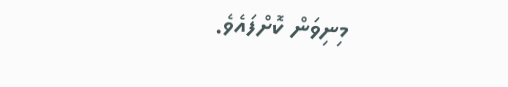މިނިވަން ކޮށްފައެވެ.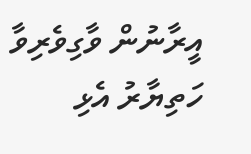އީރާނުން ވާގިވެރިވާ ހަތިޔާރު އެޅި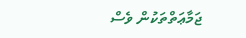ޖަމާޢަތްތަކުން ވެސް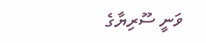ވަނީ ސޫރިޔާގެ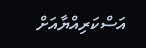އަސްކަރިއްޔާއަށް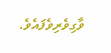ވާގިވެރިވެފައެވެ.